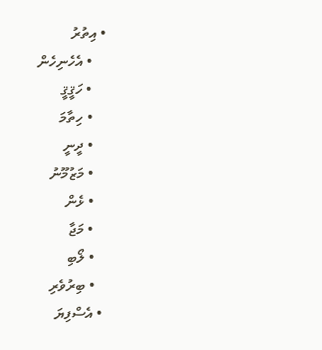• އިތުރު
    • އެހެނިހެން
    • ހަޤީޤީ
    • ހިތާމަ
    • ދީނީ
    • މަޒުމޫނު
    • ޅެން
    • މަޖާ
    • ލޯބި
    • ބިރުވެރި
  • އެސްފިޔަ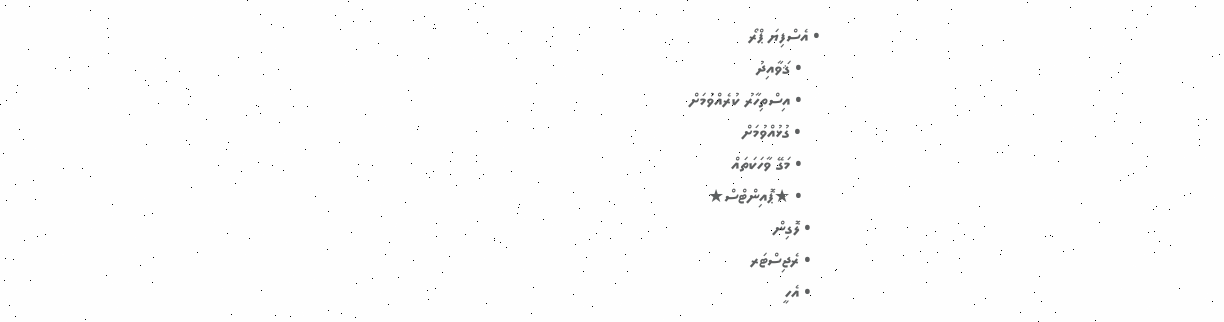• އެސްފިޔަ ޕްރޯ
    • ޤަވާއިދު
    • އިސްތިހާރު ކުރެއްވުމަށް
    • ގުޅުއްވުމަށް
    • މަގޭ ވާހަކަތައް
    • ★ޕޮއިންޓްސް★
  • ލޮގިން
  • ރެޖިސްޓަރ
  • އެހީ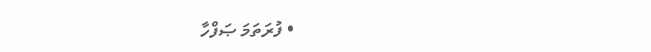• ފުރަތަމަ ޞަފްހާ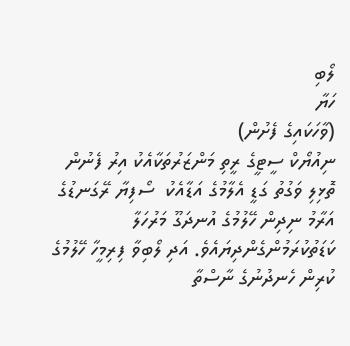ލޯބި
ހަޔާ
(ވާހަކައިގެ ފެށުން)
ނިއުޔޯކް ސީޓީގެ ރީތި މަންޒަރުތަކާއެކު އިރު ފެނުން ތޮޅިލި ވަގުތު ގަޑީ އެލާމުގެ އަޑާއެކު  ސޯފިޔާ ރޭގަނޑުގެ އަރާމު ނިދިން ހޭލުމުގެ އުނދަގޫ މަރުހަލާ ކަޑަތުކުރަމުންގެންދިޔައެވެ. އަދި ލޯބިވާ ފިރިމީހާ ހޭލުމުގެ ކުރިން ހެނދުނުގެ ނާސްތާ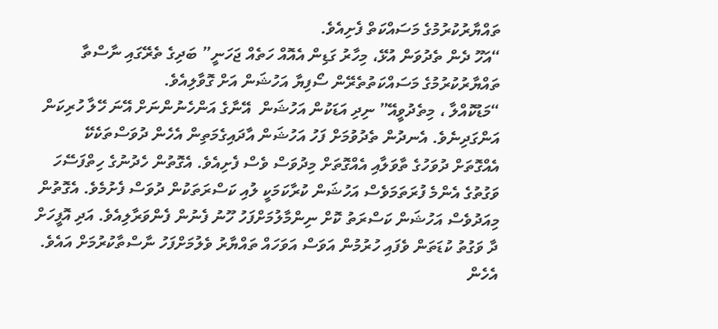ތައްޔާރުކުރުމުގެ މަސައްކަތް ފެށިއެވެ.
“އަހޫ ދެން ތެދުވަން އުޅޭ، މިހާރު ގަޑިން އެއޮއް ހަތެއް ޖަހަނީ” ބަދިގެ ތެރޭގައި ނާސްތާ ތައްޔާރުކުރުމުގެ މަސައްކަތުތެރޭން ސޯފިޔާ އަހުޝަން އަށް ގޮވާލިއެވެ.
“މަޑުކޮއްލާ ، މިތެދުވީއޭ” ނިދި އަޑަކުން އަހުޝަން  އޭނާގެ އަންހެނުންނަށް އޭނަ ހޭލާ ހުރިކަން އަންގަދިނެވެ. އެނދުން ތެދުވުމަށް ފަހު އަހުޝަން އާދައިގެމަތިން އެހެން ދުވަސްތަކެކޭ އެއްގޮތަށް ދުވަހުގެ ތާވަލާއި އެއްގޮތަށް މިދުވަސް ވެސް ފެށިއެވެ. އެގޮތުން ހެދުނުގެ ހިތްފަސޭހަ ވަގުތުގެ އެންމެ ފުރަތަމަވެސް އަހުޝަން ކުރާކަމަކީ ލުއި ކަސްރަތަކުން ދުވަސް ފެށުމެވެ. އެގޮތުން މިއަދުވެސް އަހުޝަން ކަސްރަތު ކޮށް ނިންމާލުމަށްފަހު ހޫނު ފެނުން ފެންވަރާލިއެވެ. އަދި އޮފީހަށް ދާ ވަގުތު ކުޑަތަން ވެފައި ހުރުމުން އަވަސް އަވަހައް ތައްޔާރު ވެލުމަށްފަހު ނާސްތާކުރުމަށް އައެވެ. އެހެން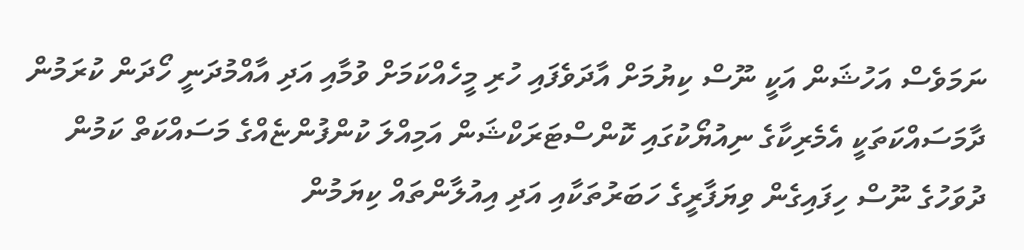ނަމަވެސް އަހުޝަން އަކީ ނޫސް ކިޔުމަށް އާދަވެފައި ހުރި މީހެއްކަމަށް ވުމާއި އަދި އާއްމުދަނީ ހޯދަން ކުރަމުން ދާމަސައްކަތަކީ އެމެރިކާގެ ނިއުޔޯކުގައި ކޮންސްޓަރަކްޝަން އަމިއްލަ ކުންފުންޏެއްގެ މަސައްކަތް ކަމުން ދުވަހުގެ ނޫސް ހިފައިގެން ވިޔަފާރީގެ ހަބަރުތަކާއި އަދި އިއުލާންތައް ކިޔަމުން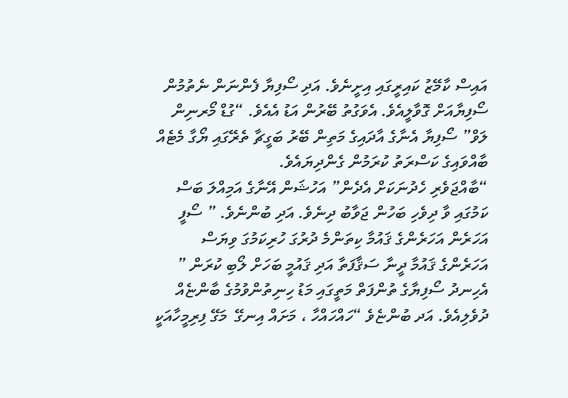އައިސް ކާމޭޒު ކައިރީގައި އިށީނެވެ. އަދި ސޯފިޔާ ފެންނަން ނެތުމުން ސޯފިޔާއަށް ގޮވާލީއެވެ. އެވަގުތު ބޭރުން އަޑު އެއެވެ. “ގުޑް މޯރނިން ލަވް” ސޯފިޔާ އެނާގެ އާދައިގެ މަތިން ބޭރު ބަގީޗާ ތެރޭގައި ޔޯގާ މެޓެއް ބާއްވައިގެ ކަސްރަތު ކުރަމުން ގެންދިޔައެވެ.
“ބާއްޖަވެރި ހެދުނަކަށް އެދެން” އަހުޝަން އޭނާގެ އަމިއްލަ ބަސް ކަމުގައި ވާ ދިވެހި ބަހުން ޖަވާބު ދިނެވެ. އަދި ބުންނެވެ. ” ސޯފީ އަހަރެން އަހަރެންގެ ޤައުމާ ކިތަންމެ ދުރުގަ ހުރިކަމުގަ ވިޔަސް އަހަރެންގެ ޤައުމާ ދީނާ ސަޤާފަތާ އަދި ޤައުމީ ބަހަށް ލޯބި ކުރަން ” އެހިނދު ސޯފިޔާގެ ތުންފަތް މަތީގައި މަޑު ހިނިތުންވުމުގެ ބާންޏެއް ދުވެލިއެވެ. އަދ ބުންޏެވެ “ހައްހައްހާ ، މަށައް އިނގޭ  މަގޭ ފިރިމީހާއަކީ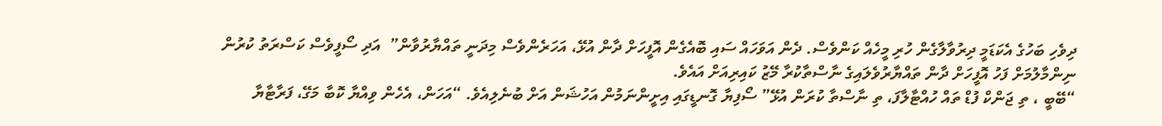ދިވެހި ބަހުގެ އެކަޑަމީ ދިރުވާލާގެން ހުރި މީހެއް ކަންވެސް. ދެން އަވަހައް ސައި ބޮއެގެން އޮފީހަށް ދާން އުޅޭ، އަހަރެންވެސް މިދަނީ ތައްޔާރުވާން”  އަދި ސޯފީވެސް ކަސްރަތު ކުރުން ނިންމާލުމަށް ފަހު އޮފީހަށް ދާން ތައްޔާރުވެލައިގެ ނާސްތާކުރާ މޭޒު ކައިރިއަށް އައެވެ.
“ބޭބީ ، ތި ޖަންކް ފުޑް ތައް ހުއްޓާލާފަ، ތި ނާސްތާ ކުރަން އުޅޭ” ސޯފިޔާ ގޮނޑީގައި އިށީންނަމުން އަހުޝަން އަށް ބުނެލިއެވެ. “އަހަން، އެހެން ވިއްޔާ ކޮބާ މަގޭ، ފަރާޓާޔާ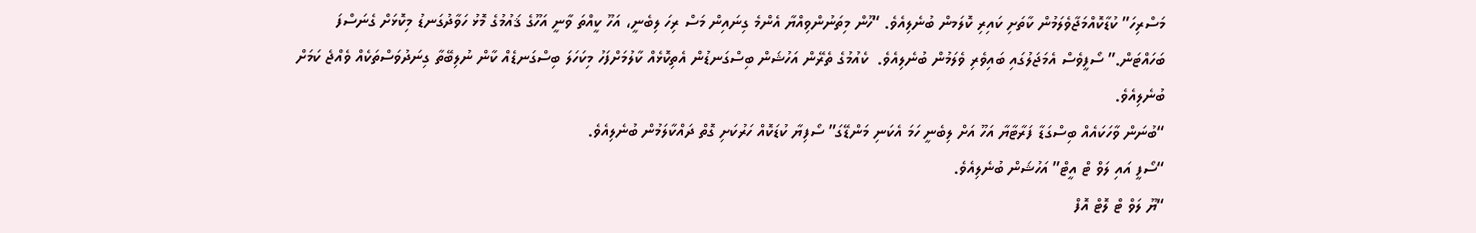މަސްރިހަ” ކުޑާކޮއްމަޖާވެލަމުން ކާތަށި ކައިރި ކޮލަމން ބުނެލިއެވެ. “ހޫން މިތަނުންވިއްޔާ އެންމެ ގިނައިން މަސް ރިހަ ލިބެނީ، އަހޫ ކީއްތަ ވާނީ އަހޫގެ ޤައުމުގެ މޮޅު ހަވާދުގަނޑު މިކޮޅަށް ގެނަސްފަ ބަހައްޓަން.” ސޯފީވެސް އެމަޖަލުގައި ބައިވެރި ވެލަމުން ބުނެލިއެވެ.  ކެއުމުގެ ތެރޭން އަހުޝަން ބިސްގަނޑުން އެތިކޮޅެއް ކާލުމަށްފަހު މިކަހަލަ ބިސްގަނޑެއް ކާން ނުލިބޭތާ ގިނަދުވަސްތަކެއް ވެއްޖެ ކަމަށް ބުނެލިއެވެ.
“ބުނަން ވާހަކައެއް ބިސްގަޑާ ފަރާޓާޔާ އަހޫ އަށް ލިބެނީ ހަމަ އެކަނި މަންޑޭގަ” ސޯފިޔާ ކުޑަކޮއް ހަރުކަށި ގޮތް ދައްކާލަމުން ބުނެލިއެވެ.
“ސޯފީ އައި ލަވް ޓް އީޓް” އަހުޝަން ބުނެލިއެވެ.
“ޔޫ ލަވް ޓް ލޮޓް އޮފް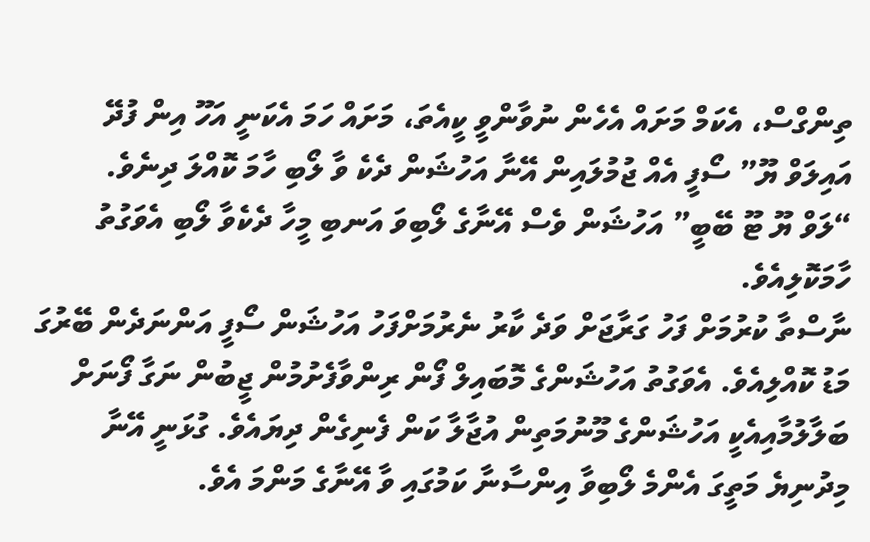ތިންގްސް، އެކަމް މަށައް އެހެން ނުވާންވީ ކީއެތަ، މަށައް ހަމަ އެކަނީ އަހޫ އިން ފުދޭ  އައިލަވް ޔޫ” ސޯފީ އެއް ޖުމުލައިން އޭނާ އަހުޝަން ދެކެ ވާ ލޯބި ހާމަ ކޮއްލަ ދިނެވެ.
“ލަވް ޔޫ ޓޫ ބޭބީ” އަހުޝަން ވެސް އޭނާގެ ލޯބިވަ އަނބި މީހާ ދެކެވާ ލޯބި އެވަގުތު ހާމަކޮލިއެވެ.
ނާސްތާ ކުރުމަށް ފަހު ގަރާޖަށް ވަދެ ކާރު ނެރުމަށްފަހު އަހުޝަން ސޯފީ އަންނަދެން ބޭރުގަ މަޑު ކޮއްލިއެވެ. އެވަގުތު އަހުޝަންގެ މޮބައިލް ފޯން ރިންވާފެށުމުން ޖީބުން ނަގާ ފޯނަށް ބަލާލުމާއިއެކީ އަހުޝަންގެ މޫނުމަތިން އުޖާލާ ކަން ފެނިގެން ދިޔައެވެ. ގުޅަނީ އޭނާ މިދުނިޔެ މަތީގަ އެންމެ ލޯބިވާ އިންސާނާ ކަމުގައި ވާ އޭނާގެ މަންމަ އެވެ.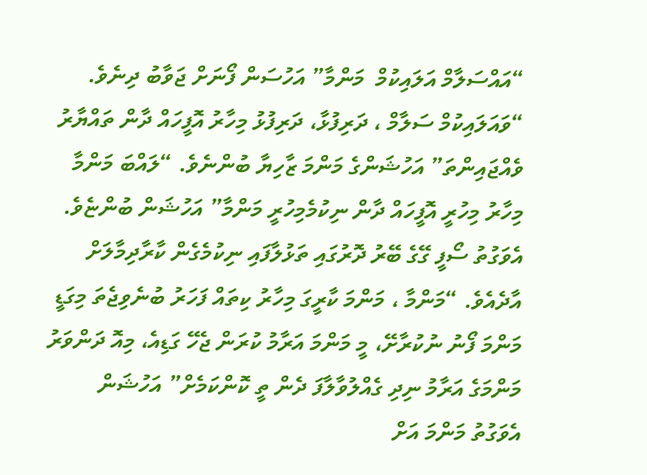“އައްސަލާމް އަލައިކުމް  މަންމާ” އަހުސަން ފޯނަށް ޖަވާބު ދިނެވެ.
“ވައަލައިކުމް ސަލާމް ، ދަރިފުޅާ، ދަރިފުޅު މިހާރު އޮފީހައް ދާން ތައްޔާރު ވެއްޖައިންތަ” އަހުޝަންގެ މަންމަ ޒާހިޔާ ބުންނެވެ. “ލައްބަ މަންމާ މިހާރު މިހުރީ އޮފީހައް ދާން ނިކުމެމިހުރީ މަންމާ” އަހުޝަން ބުންޏެވެ. އެވަގުތު ސޯފީ ގޭގެ ބޭރު ދޮރުގައި ތަޅުލާފައި ނިކުމެގެން ކާރާދިމާލަށް އާދެއެވެ. “މަންމާ ، މަންމަ ކާރީގަ މިހާރު ކިތައް ފަހަރު ބުނެވިޖެތަ މިގަޑީ މަންމަ ފޯނު ނުކުރާށޭ، މީ މަންމަ އަރާމު ކުރަން ޖެހޭ ގަޑިއެ، މިއޮ ދަންވަރު މަންމަގެ އަރާމު ނިދި ގެއްލުވާލާފަ ދެން ތީ ކޮންކަމެށް” އަހުޝަން އެވަގުތު މަންމަ އަށް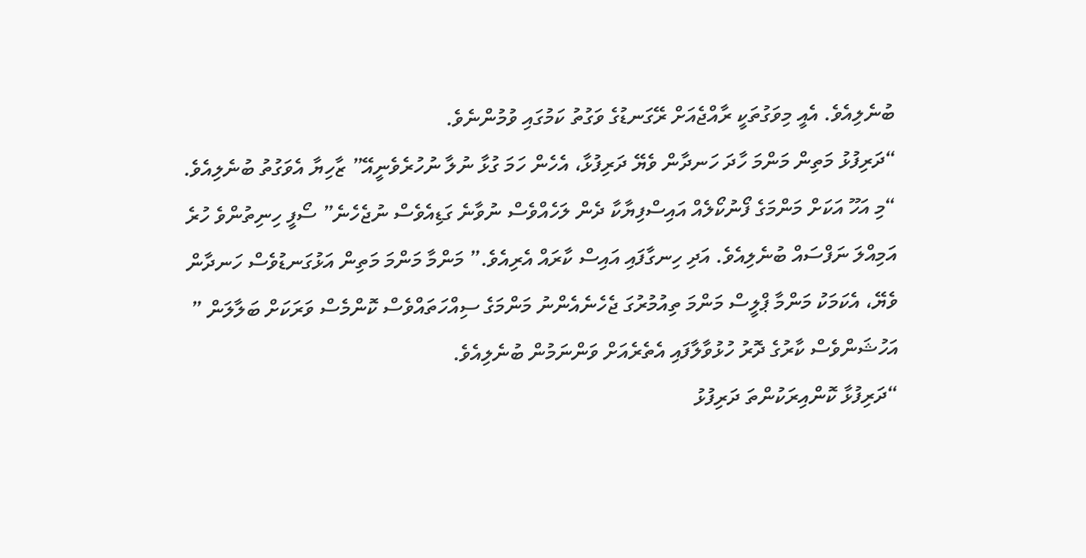ބުނެލިއެވެ. އެއީ މިވަގުތަކީ ރާއްޖެއަށް ރޭގަނޑުގެ ވަގުތު ކަމުގައި ވުމުންނެވެ.
“ދަރިފުޅު މަތިން މަންމަ ހާދަ ހަނދާން ވެޔޭ ދަރިފުޅާ، އެހެން ހަމަ ގުޅާ ނުލާ ނުހުރެވެނީއޭ” ޒާހިޔާ އެވަގުތު ބުނެލިއެވެ.
“މި އަހޫ އަކަށް މަންމަގެ ފޯނުކޯލެއް އައިސްފިޔާކާ ދެން ލަހެއްވެސް ނުވާނެ ގަޑިއެވެސް ނުޖެހެނެ” ސޯފީ ހިނިތުންވެ ހުރެ އަމިއްލަ ނަފްސައް ބުނެލިއެވެ. އަދި ހިނގާފައި އައިސް ކާރައް އެރިއެވެ.” މަންމާ މަންމަ މަތިން އަޅުގަނޑުވެސް ހަނދާން ވެޔޭ، އެކަމަކު މަންމާ ޕްލީސް މަންމަ ތިއުމުރުގަ ޖެހެނެއެންނު މަންމަގެ ސިއްހަތައްވެސް ކޮންމެސް ވަރަކަށް ބަލާލަން ” އަހުޝަންވެސް ކާރުގެ ދޮރު ހުޅުވާލާފައި އެތެރެއަށް ވަންނަމުން ބުނެލިއެވެ.
“ދަރިފުޅާ ކޮންއިރަކުންތަ ދަރިފުޅު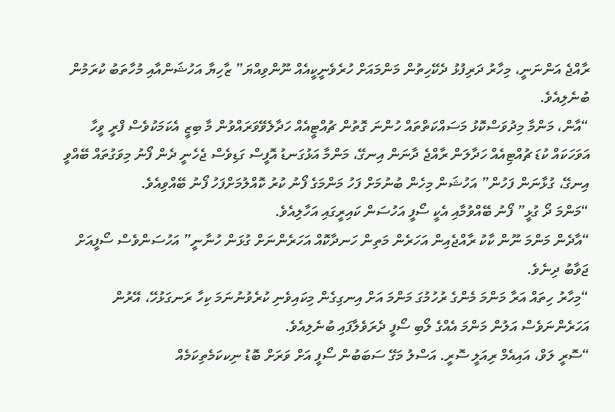ރާއްޖެ އަންނަނީ، މިހާރު ދަރިފުޅު ދެކޭހިތުން މަންމައަށް ހުރެވެނީކީއެއް ނޫންވިއްޔަ” ޒާހިޔާ އަހުޝަންއާއި މުހާތަބު ކުރަމުން ބުނެލިއެވެ.
“އާން، މަންމާ މިދުވަސްކޮޅު މަސައްކަތްތައް ހުންނަ ގޮތުން ޗުއްޓީއެއް ހަދާލެވޭވަރައްވުން މާ ބިޒީ އެކަމަކުވެސް ފްރީ ވީހާ އަވަހަކައް ކުޑަ ޗުއްޓިއެއް ހަދާލަން ރާއްޖެ ދާނަން އިނގޭ، މަންމާ އަޅުގަނޑު އޮފީސް ގަޑިވެސް ޖެހެނީ ދެން ފޯނު މިވަގުތައް ބޭއްވީ އިނގޭ، ގުޅާނަން ފަހުން” އަހުޝަން މިހެން ބުނުމަށް ފަހު މަންމަގެ ފޯނު ކުރު ކޮއްލުމަށްފަހު ފޯނު ބޭއްވިއެވެ.
“މަންމަ ދޯ ގުޅީ” ފޯނު ބޭއްވުމާއި އެކީ ސޯފީ އަހުސަން ކައިރީގައި އަހާލިއެވެ.
“އާދެން މަންމަ ނޫން ކާކު ރާއްޖެއިން އަހަރެން މަތިން ހަނދާކޮއް އަހަރެންނަށް ގުޅަން ހުނާނީ” އަހުސަންވެސް ސޯފީއަށް ޖަވާބު ދިނެވެ.
“މިހާރު ހިތައް އަރާ މަންމަ މެންގެ ރުހުމުގަ މަންމަ އަށް އިނގިގެން މިކައިވެނި ކުރެވުނުނަމަ ކިހާ ރަނގަޅުހޭ، އޭރުން އަހަރެންނަވެސް އަލުން މަންމަ އެއްގެ ލޯބި ސޯފީ ދެރަވެލާފައި ބުނެލިއެވެ.
“ސޮރީ ލަވް، އައިއެމް ރިއަލީ ސޮރީ. އަސްލު މަގޭ ސަބަބުން ސޯފީ އަށް ވަރަށް ބޮޑު ނިކކަމެތިކަމެއް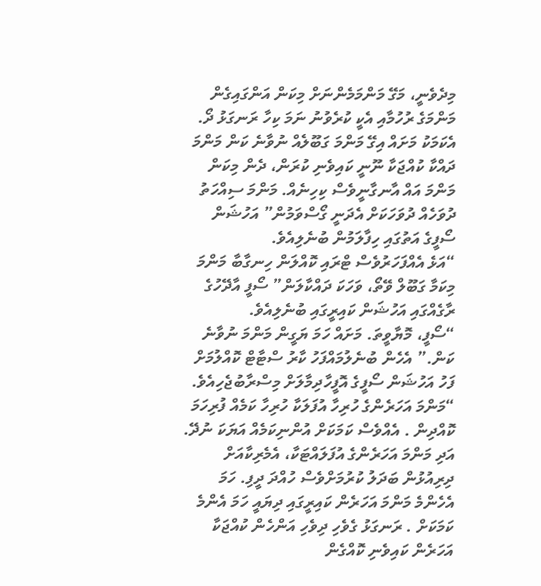މިދެވެނީ، މަގޭ މަންމަމެންނަށް މިކަން އަންގައިގެން މަންމަގެ ރުހުމާއި އެކީ ކުރެވުނު ނަމަ ކިހާ ރަނގަޅު ދޯ. އެކަމަކު މަށައް އިގޭ މަންމަ ގަބޫލެއް ނުވާނެ ކަން މަންމަ ދައްކާ ކުއްޖަކާ ނޫނީ ކައިވެނި ކުރަން، ދެން މިކަން މަންމަ އައް އާނގާނީވެސް ކިހިނެއް. މަންމަ ސިއްހަތު ދުވަހެއް ދުވަހަކަށް އެދަނީ ގޯސްވަމުން” އަހުޝަން ސޯފީގެ އަތުގައި ހިފާލަމުން ބުނެލިއެވެ.
“އަޅެ އެއްފަހަރުވެސް ޓްރައި ކޮއްލަން ހިނގާބާ މަންމަ މިކަމާ ގަބޫލް ވޭތޯ، ވަހަކަ ދައްކާލަން” ސޯފީ އާދޭހުގެ ރާގެއްގައި އަހުޝަން ކައިރީގައި ބުނެލިއެވެ.
“ސޯފީ، މޮޔާވީތަ. މަށައް ހަމަ ޔަގީން މަންމަ ނުވާނެ ކަން.” އެހެން ބުނެލުމައްފަހު ކާރު ސްޓާޓް ކޮއްލުމަށް ފަހު އަހުޝަން ސޯފީގެ އޮފީހާދިމާލަށް މިސްރާބުޖެހިއެވެ.
“މަންމަ އަހަރެންގެ ހުރިހާ އުފަލަކާ ހުރިހާ ކަމެއް ފުރިހަމަ ކޮއްދިން . އެއްވެސް ކަމަކަށް އުންނިކަމެއް އަޔަކަ ނުދޭ. އަދި މަންމަ އަހަރެންގެ އުފަލައްޓަކާ، އެމެރިކާއަށް ދިރިއުޅުން ބަދަލު ކުރުމަށްވެސް ހުއްދަ ދީފި. ހަމަ އެހެންމެ މަންމަ އަހަރެން ކައިރީގައި ދިޔައީ ހަމަ އެންމެ ކަމަކަށް . ރަނގަޅު ގެވެހި ދިވެހި އަންހެން ކުއްޖަކާ އަހަރެން ކައިވެނި ކޮއްގެން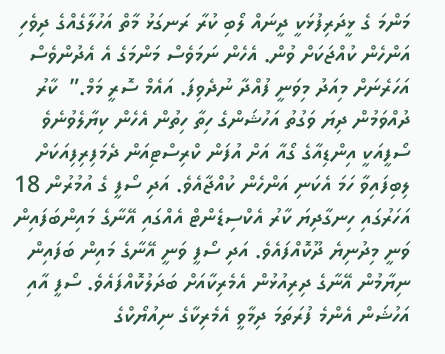މަންމަ ގެ ޅީދަރިފުޅަކީ ދީނައް ލޯބި ކުރާ ރަނގަޅު މާތް އަހުލާގެއްގެ ދިވެހި އަންހެން ކުއްޖަކަށް ވުން. އެހެން ނަމަވެސް މަންމަގެ އެ އެދުންވެސް އަހަރެނަށް މިއަދު މިވަނީ ފުއްދާ ނުދެވިފަ. އައެމް ސޮރީ މަމް.”  ކާރު ދުއްވަމުން ދިޔަ ވަގުތު އަހުޝަންގެ ހިތާ ހިތުން އެހެން ކިޔާލެވުނެވެ
ސޯފީއަކީ އިންޑިއާގެ ގޯއާ އަށް އުފަން ކްރިސްޓިއަން ދެމަފިރިފިއަކަށް ލިބިފައިވާ ހަމަ އެކަނި އަންހެން ކުއްޖާއެވެ. އަދި ސޯފީ ގެ އުމުރުން 18 އަހަރުގައި ހިނގާދިޔަ ކާރު އެކްސިޑެންޓް އެއްގައި އޭނާގެ މައިންބަފައިން ވަނީ މިދުނިޔެ ދޫކޮއްފައެވެ. އަދި ސޯފީ ވަނީ އޭނާގެ މައިން ބަފައިން ނިޔާމުން އޭނާގެ ދިރިއުޅުން އެމެރިކާއަށް ބަދަލުކޮއްފައެވެ. ސޯފީ އާއި އަހުޝަން އެންމެ ފުރަތަމަ ދިމާވީ އެމެރިކާގެ ނިއުޔޯކްގެ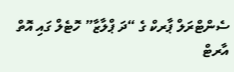ސެންޓްރަލް ޕާރކް ގެ “ދަ ޕްލާޒާ” ހޮޓެލް ގައި އޮތް އާރޓް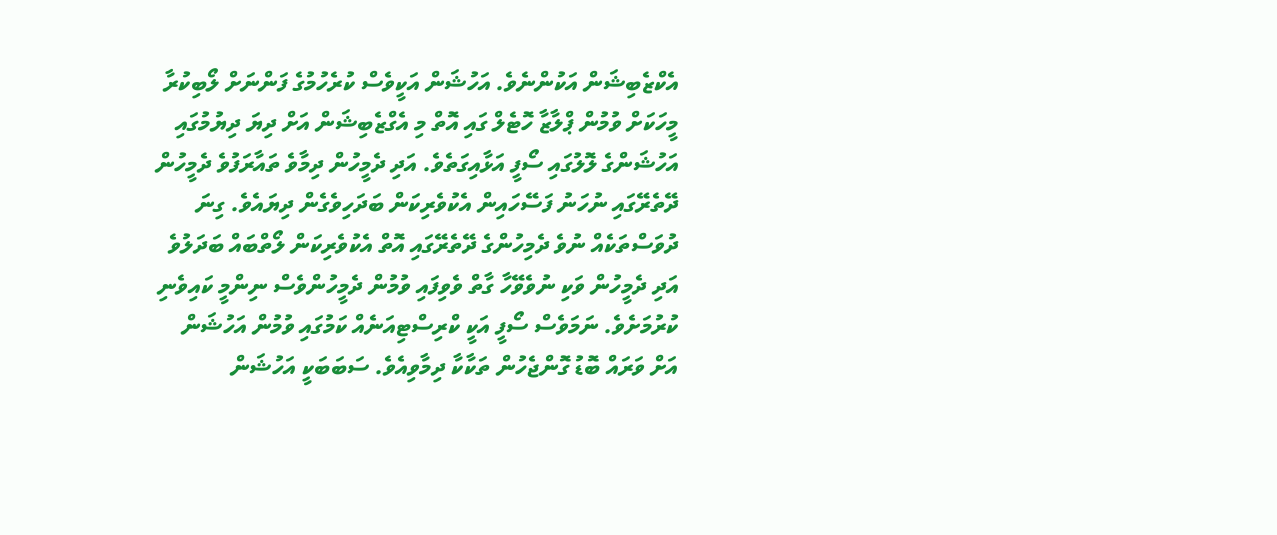އެކްޒެބިޝަން އަކުންނެވެ. އަހުޝަން އަކީވެސް ކުރެހުމުގެ ފަންނަށް ލޯބިކުރާ މީހަކަށް ވުމުން ޕްލާޒާ ހޮޓެލް ގައި އޮތް މި އެގްޒެބިޝަން އަށް ދިޔަ ދިޔުމުގައި އަހުޝަންގެ ލޮލުގައި ސޯފީ އަޅާއިގަތެވެ. އަދި ދެމީހުން ދިމާވެ ތައާރަފުވެ ދެމީހުން ދޭތެރޭގައި ނުހަނު ފަސޭހައިން އެކުވެރިކަން ބަދަހިވެގެން ދިޔައެވެ. ގިނަ ދުވަސްތަކެއް ނުވެ ދެމިހުންގެ ދޭތެރޭގައި އޮތް އެކުވެރިކަން ލޯތްބައް ބަދަލުވެ އަދި ދެމީހުން ވަކި ނުވެވޭހާ ގާތް ވެވިފައި ވުމުން ދެމީހުންވެސް ނިންމީ ކައިވެނި ކުރުމަށެވެ. ނަމަވެސް ސޯފީ އަކީ ކްރިސްޓިއަނެއް ކަމުގައި ވުމުން އަހުޝަން އަށް ވަރައް ބޮޑު ގޮންޖެހުން ތަކާކާ ދިމާވިއެވެ. ސަބަބަކީ އަހުޝަން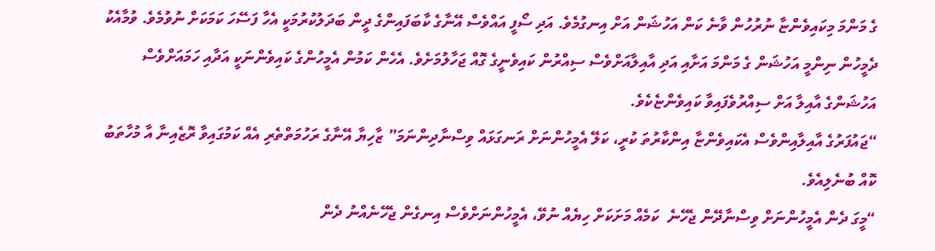ގެ މަންމަ މިކައިވެންޏާ ނުރުހުން ވާނެ ކަން އަހުޝަން އަށް އިނގުމެވެ. އަދި ސޯފީ އައްވެސް އޭނާގެ ކާބަފައިންގެ ދީން ބަދަލުކުރުމަކީ އެހާ ފަސޭހަ ކަމަކަށް ނުވުމެވެ. ވުމާއެކު ދެމީހުން ނިންމީ އަހުޝަން ގެ މަންމަ އަށާއި އަދި އާއިލާއަށްވެސް ސިއްރުން ކައިވެނީގެ ގޮއް ޖަހާލުމަށެވެ. އެހެން ކަމުން އެމީހުންގެ ކައިވެންނަކީ އަދާއި ހަމައަށްވެސް އަހުޝަންގެ އާއިލާ އަށް ސިއްރުވެފައިވާ ކައިވެންޏެކެވެ.
“ޖައުފަރުގެ އާއިލާއިންވެސް އެކައިވެންޏާ އިންކާރުތަ ކުރީ، ކަލޭ އެމީހުންނަށް ރަނގަޅައް ވިސްނާދިންނަމަ” ޒާހިޔާ އޭނާގެ ރަހުމަތްތެރި އެއް ކަމުގައިވާ ރޮޒެއިނާ އާ މުހާތަބު ކޮއް ބުނެލިއެވެ.
“މީގަ ދެން އެމީހުންނަށް ވިސްނާދޭން ޖެހޭނެ  ކަމެއް މަށަކަށް ހިޔެއް ނުވޭ، އެމީހުންނަށްވެސް އިނގެން ޖެހޭނެއްނު ދެން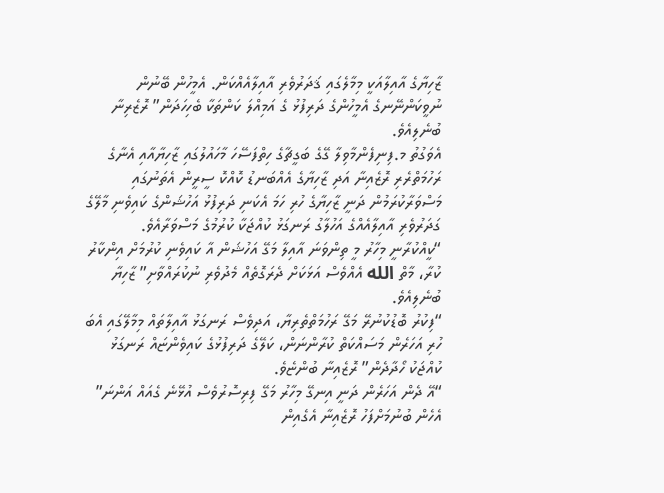ޒާހިޔާގެ އާއިލާއަކީ މިމާލެގައި ޤަދަރުވެރި އާއިލާއެއްކަން. އެމީހުން ބޭނުން ނުވީކަންނޭނގެ އެމީހުންގެ ދަރިފުޅު ގެ އަމިއްލަ ކަންތަކާ ބެހިހަދަން” ރޮޒެރިނާ ބުނެލިއެވެ.
އެވަގުތު މ.ފިނިފެންމާވިލާ ގޭގެ ބަގީޗާގެ ހިތްފަސޭހަ މާހައުލުގައި ޒާހިޔާއާއި އެނާގެ ރަހުމަތްރެރި ރޮޒެއިނާ އަދި ޒާހިޔާގެ އެއްބަނޑު ކޮއްކޮ ސީރީން އެތަނުގައި މަސްވަރާކުރަމުން ދަނީ ޒާހިޔާގެ ހުރި ހަމަ އެކަނި ދަރިފުޅު އަހުޝަންގެ ކައިވެނި މާލޭގެ ގަދަރުވެރި އާއިލާއެއްގެ އަހުލާގު ރަނގަޅު ކުއްޖަކާ ކުރުމުގެ މަސްވަރާއެވެ.
“ކީއްކުރާނީ މިހާރު މީ ތިންވަނަ އާއިލާ މަގޭ އަހުޝަން އާ ކައިވެނި ކުރުމަށް އިންކާރު ކުރާ، މާތް الله އެއްވެސް އަޅަކަށް ދެރަގޮތެއް މެދުވެރި ނުކުރައްވާށި” ޒާހިޔާ ބުނެލިއެވެ.
“ފިކުރު ބޮޑުކުނުރޭ މަގޭ ރަހުމަތްތެރިޔާ، އަދިވެސް ރަނގަޅު އާއިލާތައް މިމާލޭގައި އެބަ ހުރި އަހަރެން މަސައްކަތް ކުރާންނަން، ކަލޭގެ ދަރިފުޅުގެ ކައިވެންޏައް ރަނގަޅު ކުއްޖަކު ހޯދާދެން” ރޮޒެއިނާ ބުންޏެވެ.
“އޭ ދެން އަހަރެން ދަނީ އިނގޭ މިހާރު މަގޭ ފިރިސޮރުވެސް އުޅޭނެ ގެއައް އަންނަ” އެހެން ބުނުމަށްފަހު ރޮޒެއިނާ އެގެއިން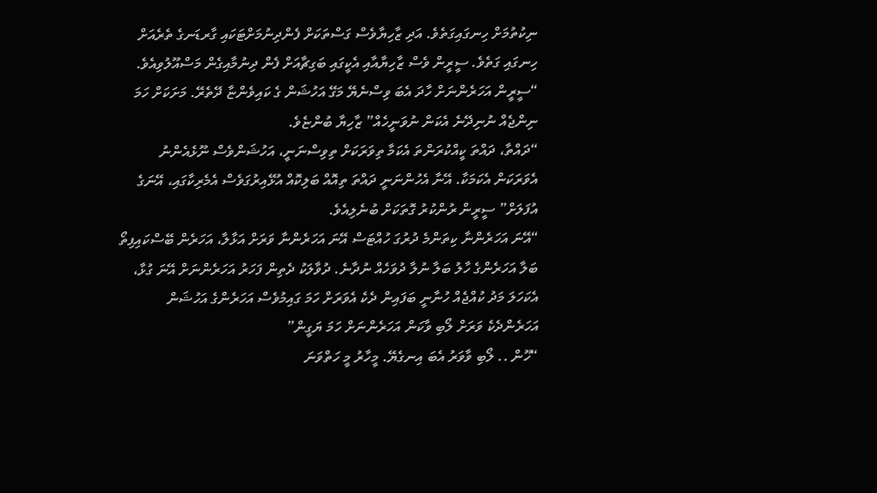ނިކުތުމަށް ހިނގައިގަތެވެ. އަދި ޒާހިޔާވެސް ގަސްތަކަށް ފެންދިނުމަށްޓަކައި ގާރޑަނގެ ތެރެއަށް ހިނގައި ގަތެވެ. ސީރީން ވެސް ޒާހިޔާއާއި އެކީގައި ބަގިޗާއަށް ފެން ދިނުމާއިގެން މަސްއޫލުވިއެވެ.
“ސީރީން އަހަރެންނަށް ހާދަ އެބަ ވިސްނެޔޭ މަގޭ އަހުޝަން ގެ ކައިވެންޏާ ދޭތެރޭ. މަށަކަށް ހަމަ ނިންޖެއް ނުނިދޭނެ އެކަން ނުވަނީހެއް” ޒާހިޔާ ބުންޏެވެ.
“ދައްތާ، ދައްތަ ކީއްކުރަންތަ އެކަމާ ތިވަރަކަށް ތިވިސްނަނީ، އަހުޝަންވެސް ނޫޅެއެންނު އެވަރަކަން އެކަމަކާ. އޭނާ އެހުންނަނީ ދައްތަ ތިއޮއް ބަލިކޮއް އުޅޭއިރުގަވެސް އެމެރިކާގައި، އޭނަގެ އުފަލަށް” ސީރީން ރުންކުރު ގޮތަކަށް ބުނެލިއެވެ.
“އޭނަ އަހަރެންނާ ކިތަންމެ ދުރުގަ ހުއްޓަސް އޭނަ އަހަރެންނާ ވަރަށް އަޅާލާ، އަހަރެން ބޭސްކައިފިތޯ ބަލާ އަހަރެންގެ ހާލު ބަލާ ނުލާ ދުވަހެއް ނުދާނެ. ދުވާލަކު ދެތިން ފަހަރު އަހަރެންނަށް އޭނަ ގުޅާ، އެކަހަލަ މަދު ކުއްޖެއް ހުނާނީ ބަފައިން ދެކެ އެވަރަށް ހަމަ ގައިމުވެސް އަހަރެންގެ އަހުޝަން އަހަރެންދެކެ ވަރަށް ލޯބި ވާކަން އަހަރެންނަށް ހަމަ ޔަގީން”
“ހޫން .. ލޯބި ވާވަރު އެބަ އިނގެޔޭ. މީހާރު މީ ހަތްވަނަ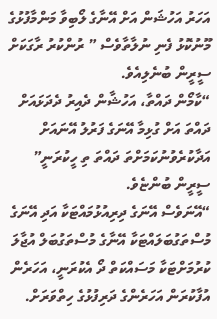އަހަރު އަހުޝަން އަށް އޭނާގެ ލޯބިވާ މަންމާފުޅުގެ މޫނުކޮޅު ފެނި ނުލާތާވެސް ” ރުންކުރު ރާގަކަށް ސީރީން ބުނެލިއެވެ.
“ކާމޯން ދައްތާ، އަހުޝާން ދެއިރު ދެދަޅައަށް ދައްތަ އަށް ގުޅިމާ އޭނަގެ ފަރުލު އޭނައަށް އަދާކުރެވުނުކަމަށްތަ ދައްތަ ތި ހީކުރަނީ” ސީރީން ބުންޏެވެ.
“އޭނަވެސް އޭނަގެ ދިރިއުޅުމައްޓަކާ އަދި އޭނަގެ މުސްތަގުބަލައްޓަކާ އޭނާގެ މުސްތަގުބަލް އުޖާލަ ކުރުމަށްޓަކާ މަސައްކަތް ދޯ އެކުރަނީ، އަހަރެން އުފާކުރަން އަހަރެންގެ ދަރިފުޅުގެ ހިތްވަރަށް.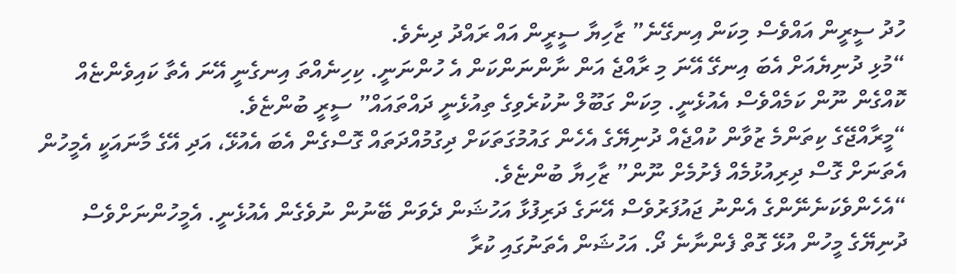ހުދު ސީރީން އައްވެސް މިކަން އިނގޭނެ” ޒާހިޔާ ސީރީން އައް ރައްދު ދިނެވެ.
“މުޅި ދުނިޔެއަށް އެބަ އިނގޭ އޭނަ މި ރާއްޖެ އަން ނާންނަންކަން އެ ހުންނަނީ. ކިހިނެއްތަ އިނގެނީ އޭނަ އެތާ ކައިވެންޏެއް ކޮއްގެން ނޫން ކަމެއްވެސް އެއުޅެނީ. މިކަން ގަބޫލް ނުކުރެވިގެ ތިއުޅެނީ ދައްތައައް” ސީރީ ބުންޏެވެ.
“މީރާއްޖޭގެ ކިތަންމެ ޒުވާން ކުއްޖެއް ދުނިޔޭގެ އެހެން ގައުމުގަތަކަށް ދިގުމުއްދަތައް ގޮސްގެން އެބަ އެއުޅޭ، އަދި އޭގެ މާނައަކީ އެމީހުން އެތަނަށް ގޮސް ދިރިއުޅުމެއް ފެށުމެށް ނޫން” ޒާހިޔާ ބުންޏެވެ.
“އެހެންވެކަނެނޭންގެ އެންނު ޖައުފަރުވެސް އޭނަގެ ދަރިފުޅާ އަހުޝަން ދެވަން ބޭނުން ނުވެގެން އެއުޅެނީ. އެމީހުންނަށްވެސް ދުނިޔޭގެ މީހުން އުޅޭ ގޮތް ފެންނާނެ ދޯ. އަހުޝަން އެތަނުގައި ކުރާ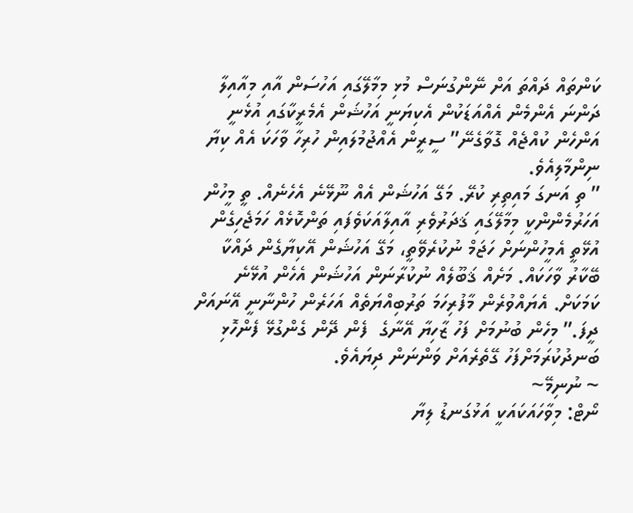ކަންތައް ދައްތަ އަށް ނޭންގުނަސް މުޅި މިމާލޭގައި އަހުސަން އާއި މިއާއިލާ ދަންނަ އެންމެން އެއްއަޑަކުން އެކިޔަނީ އަހުޝަން އެމެރީކާގައި އުޅެނީ އަންހެން ކުއްޖެއް ގޮވާގެނޭ” ސީރީން އެއްޖުމުލައިން ހުރިހާ ވާހަކަ އެއް ކިޔާ ނިންމާލިއެވެ.
” ތި އަނގަ މައިތިރި ކުރޭ. މަގޭ އަހުޝަން އެއް ނޫޅޭނެ އެހެނެއް. ތީ މީހުން އަހަރުމެންންކީ މިމާލޭގައި ޤަދަރުވެރި އާއިލާއަކަވެފައި ތަންކޮޅެއް ހަމަޖެހިގެން އުޅޭތީ އެމީހުންނަށް ހަޖަމް ނުކުރެވޭތީ، މަގޭ އަހުޝަން އޭކިޔާގެން ދައްކާ ބޭކާރު ވާހަކައް. މަށެއް ޤަބޫލެއް ނުކުރާނަން އަހުޝަން އެހެން އުޅޭނެ ކަމަކަށް. އެޔައްވުރެން މާފުރިހަމަ ތަރުބިއްޔަތެއް އަހަރެން ހުންނާނީ އޭނައަށް ދީފަ.” މިހެން ބުނުމަށް ފަހު ޒާހިޔާ އޭނާގެ  ފެން ދޭން ގެންގުޅޭ ފެންހޮޅި ބަނދުކުރަމަށްފަހު ގޭތެރެއަށް ވަންނަން ދިޔައެވެ.
~ ނުނިމޭ~
ނޯޓް: މިވާހައަކައަކީ އަޅުގަނޑު ލިޔާ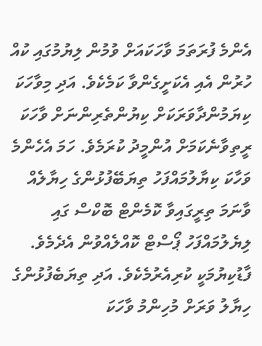އެންމެ ފުރަތަމަ ވާހަކައަށް ވުމުން ލިޔުމުގައި ކުއް ހުރުން އެއި އެކަށީގެންވާ ކަމެކެވެ. އަދި މިވާހަކަ ކިޔަމުންދާވަރަކަށް ކިޔުންތެރިންނަށް ވާހަކަ ރީތިވާނެކަމަށް އުންމީދު ކުރަމެވެ. ހަމަ އެހެންމެ ވަހާކަ ކިޔާލުމައްފަހު ތިޔަބޭފުޅުންގެ ހިޔާލެއް ވާނަމަ ތިރީގައިވާ ކޮމެންޓް ބޮކްސް ގައި ލިޔެލުމައްފަހު ޕޯސްޓް ކޮއްލެއްވުން އެދެމެވެ. ފާޑުކިޔުމަކީ ކުރިއެރުމެކެވެ. އަދި ތިޔަބެފުޅުންގެ ހިޔާލު ވަރަށް މުހިންމު ވާހަކަ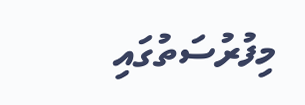މިފުރުސަތުގައި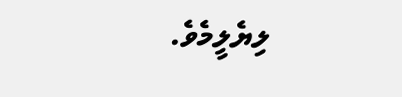ލިޔެލީމެވެ.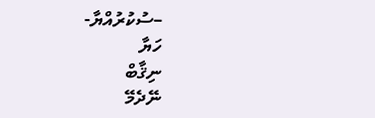–ސުކުރުއްޔާ-
ހަޔާ
ނިޤާބް
ނޭދެމޭ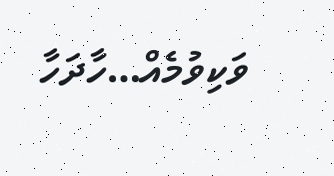ވަކިވުމެއް…ހާދަހާ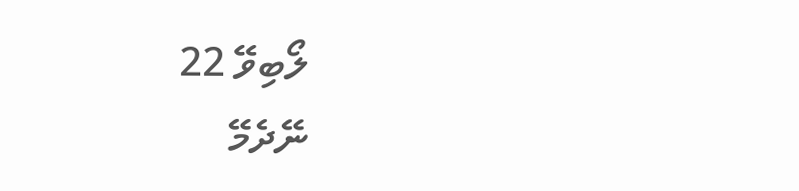ލޯބިވޭ 22
ނޭދެމޭ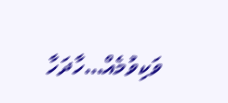ވަކިވުމެއް…ހާދަހާ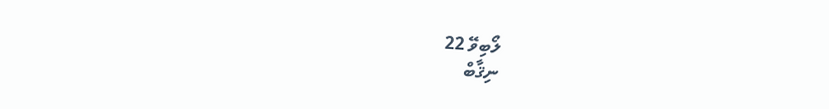ލޯބިވޭ 22
ނިޤާބް